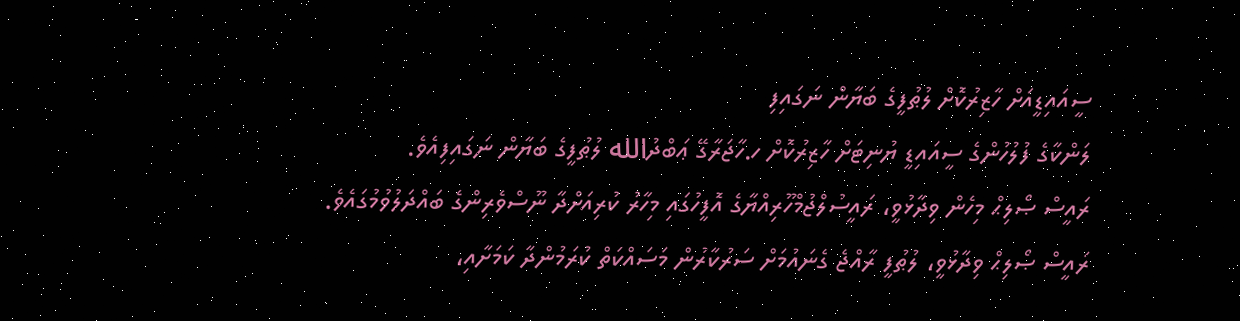ސީއައިޑީއަށް ހާޒިރުކޮށް ލުޠުފީގެ ބަޔާން ނަގައިފި
ލަންކާގެ ފުލުހުންގެ ސީއައިޑީ ޔުނިޓަށް ހާޒިރުކޮށް ހ.ހާޖަރާގޭ ޢަބްދުالله ލުޠުފީގެ ބަޔާން ނަގައިފިއެވެ.
ރައީސް ޞޯލިޙް މިހެން ވިދާޅުވީ، ރައީސުލްޖުމްހޫރިއްޔާގެ އޮފީހުގައި މިހާރު ކުރިއަށްދާ ނޫސްވެރިންގެ ބައްދަލުވުމުގައެވެ.
ރައީސް ޞޯލިޙް ވިދާޅުވީ، ލުޠުފީ ރާއްޖެ ގެނައުމަށް ސަރުކާރުން މަސައްކަތް ކުރަމުންދާ ކަމަށާއި،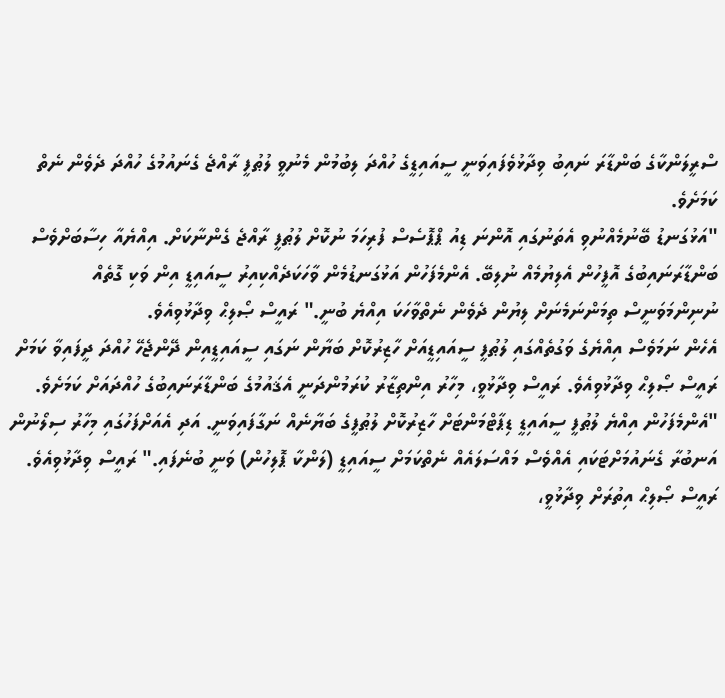ސްރީލަންކާގެ ބަންޑާރަ ނައިބު ވިދާޅުވެފައިވަނީ ސީއައިޑީގެ ހުއްދަ ލިބުމުން މެނުވީ ލުޠުފީ ރާއްޖެ ގެނައުމުގެ ހުއްދަ ދެވެން ނެތް ކަމަށެވެ.
"އަޅުގަނޑު ބޭނުމެއްނުވި އެތަނުގައި އޮންނަ ޑިއު ޕްޕޮސެސް ފުރިހަމަ ނުކޮށް ލުޠުފީ ރާއްޖެ ގެންނާކަށް. އިއްޔެއާ ހިސާބަށްވެސް ބަންޑާރަނައިބުގެ އޮފީހުން އެލިޔުމެއް ނުލިބޭ. އެންމެފަހުން އަޅުގަނޑުމެން ވާހަކަދެއްކިއިރު ސީއައިޑީ އިން ވަކި ގޮތެއް ނުނިންމަވަނީސް ތިމަންނަމެނަށް ލިޔުން ދެވެން ނެތްވާހަކަ އިއްޔެ ބުނީ." ރައީސް ޞޯލިޙް ވިދާޅުވިއެވެ.
އެހެން ނަމަވެސް އިއްޔެގެ ވަގުތެއްގައި ލުޠުފީ ސީއައިޑީއަށް ހާޒިރުކޮށް ބަޔާން ނަގައި ސީއައިޑީއިން ދޭންޖެހޭ ހުއްދަ ދީފައިވާ ކަމަށް ރައީސް ޞޯލިޙް ވިދާޅުވިއެވެ. ރައީސް ވިދާޅުވީ، މިހާރު އިންތިޒާރު ކުރަމުންދަނީ އެޤައުމުގެ ބަންޑާރަނައިބުގެ ހުއްދައަށް ކަމަށެވެ.
"އެންމެފަހުން އިއްޔެ ލުޠުފީ ސީއައިޑީ ޑިޕާޓްމަންޓަށް ހާޒިރުކޮށް ލުޠުފީގެ ބަޔާނެއް ނަގާފައިވަނީ. އަދި އެއަށްފަހުގައި މިހާރު ސިލޯނުން އަނބުރާ ގެނައުމަށްޓަކައި އެއްވެސް މައްސަލައެއް ނެތްކަމަށް ސީއައިޑީ (ލަންކާ ޕޮލިހުން) ވަނީ ބުނެފައި." ރައީސް ވިދާޅުވިއެވެ.
ރައީސް ޞޯލިޙް އިތުރަށް ވިދާޅުވީ،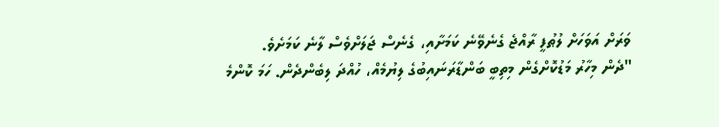ވަރަށް އަވަހަށް ލުޠުފީ ރާއްޖެ ގެނެވޭނެ ކަމަށާއި، ގެނެސް ޖަލަށްވެސް ލާނެ ކަމަށެވެ.
"ދެން މިހާރު މަޑުކޮށްގެން މިތިބީ ބަންޑާރަނައިބުގެ ލިޔުމެއް، ހުއްދަ ލިބެންދެން. ހަމަ ކޮންމެ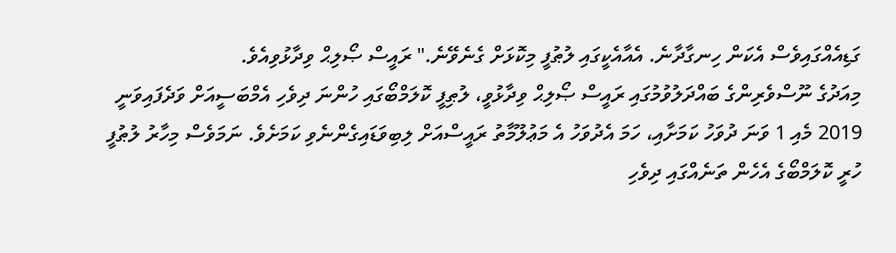ގަޑިއެއްގައިވެސް އެކަން ހިނގާދާނެ. އެއާއެކީގައި ލުޠުފީ މިކޮޅަށް ގެނެވޭނެ." ރައީސް ޞޯލިޙް ވިދާޅުވިއެވެ.
މިއަދުގެ ނޫސްވެރިންގެ ބައްދަލުވުމުގައި ރައީސް ޞޯލިޙް ވިދާޅުވީ، ލުޠިފީ ކޮލަމްބޯގައި ހުންނަ ދިވެހި އެމްބަސީއަށް ވަދެފައިވަނީ 2019 މެއި 1 ވަނަ ދުވަހު ކަމަށާއި، ހަމަ އެދުވަހު އެ މަޢުލޫމާތު ރައީސްއަށް ލިބިވަޑައިގެންނެވި ކަމަށެވެ. ނަމަވެސް މިހާރު ލުޠުފީ ހުރީ ކޮލަމްބޯގެ އެހެން ތަނެއްގައި ދިވެހި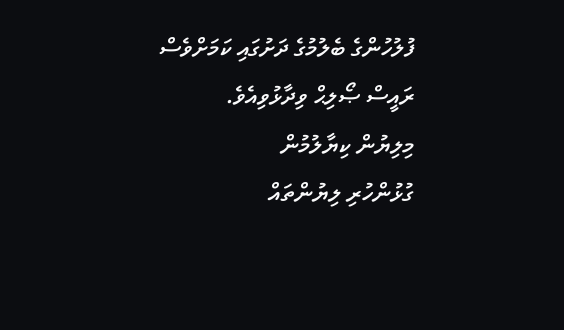ފުލުހުންގެ ބެލުމުގެ ދަށުގައި ކަމަށްވެސް ރައީސް ޞޯލިޙް ވިދާޅުވިއެވެ.
މިލިޔުން ކިޔާލުމުން
ގުޅުންހުރި ލިޔުންތައް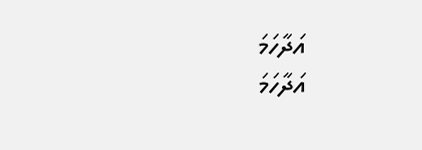އަދާހަމަ
އަދާހަމަ